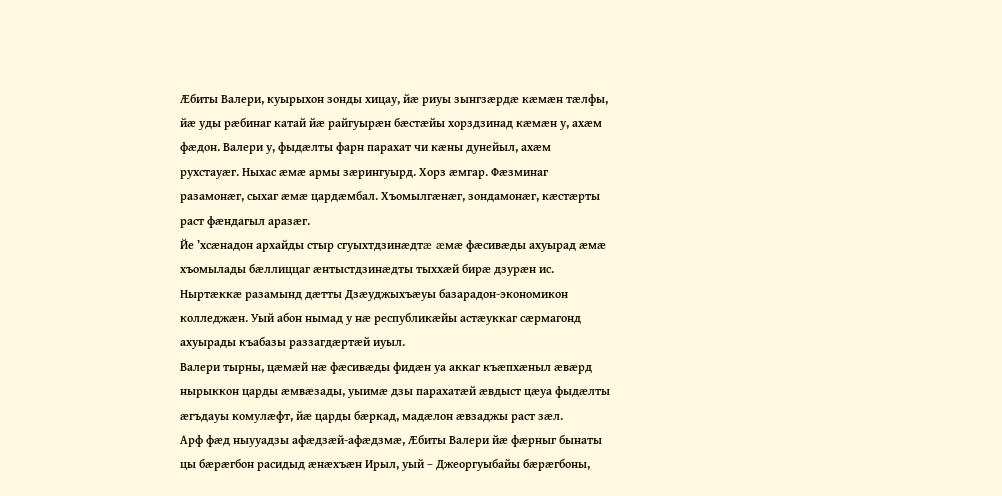Æбиты Валери, куырыхон зонды хицау, йæ риуы зынгзæрдæ кæмæн тæлфы, йæ уды рæбинаг катай йæ райгуырæн бæстæйы хорздзинад кæмæн у, ахæм фæдон. Валери у, фыдæлты фарн парахат чи кæны дунейыл, ахæм рухстауæг. Ныхас æмæ армы зæрингуырд. Хорз æмгар. Фæзминаг разамонæг, сыхаг æмæ цардæмбал. Хъомылгæнæг, зондамонæг, кæстæрты раст фæндагыл аразæг.
Йе ’хсæнадон архайды стыр сгуыхтдзинæдтæ æмæ фæсивæды ахуырад æмæ хъомылады бæллиццаг æнтыстдзинæдты тыххæй бирæ дзурæн ис. Ныртæккæ разамынд дæтты Дзæуджыхъæуы базарадон-экономикон колледжæн. Уый абон нымад у нæ республикæйы астæуккаг сæрмагонд ахуырады къабазы раззагдæртæй иуыл.
Валери тырны, цæмæй нæ фæсивæды фидæн уа аккаг къæпхæныл æвæрд нырыккон царды æмвæзады, уыимæ дзы парахатæй æвдыст цæуа фыдæлты æгъдауы комулæфт, йæ царды бæркад, мадæлон æвзаджы раст зæл.
Арф фæд ныууадзы афæдзæй-афæдзмæ, Æбиты Валери йæ фæрныг бынаты цы бæрæгбон расидыд æнæхъæн Ирыл, уый – Джеоргуыбайы бæрæгбоны,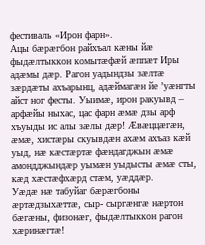фестиваль «Ирон фарн».
Ацы бæрæгбон райхъал кæны йæ фыдæлтыккон комытæфæй æппæт Иры адæмы дæр. Рагон уадындзы зæлтæ зæрдæты ахъарынц, адæймагæн йе ’уæнгты айст ног фесты. Уыимæ, ирон ракуывд – арфæйы ныхас, цас фарн æмæ дзы арф хъуыды ис алы зæлы дæр! Æвæццæгæн, æмæ, хистæры скуывдæн ахæм ахъаз кæй уыд, нæ кæстæртæ фæндагджын æмæ амондджындæр уымæн уыдысты æмæ сты, кæд хæстæфхæрд стæм, уæддæр.
Уæдæ нæ табуйаг бæрæгбоны æртæдзыхæттæ, сыр- сыргæнгæ нæртон бæгæны, физонæг, фыдæлтыккон рагон хæринæгтæ!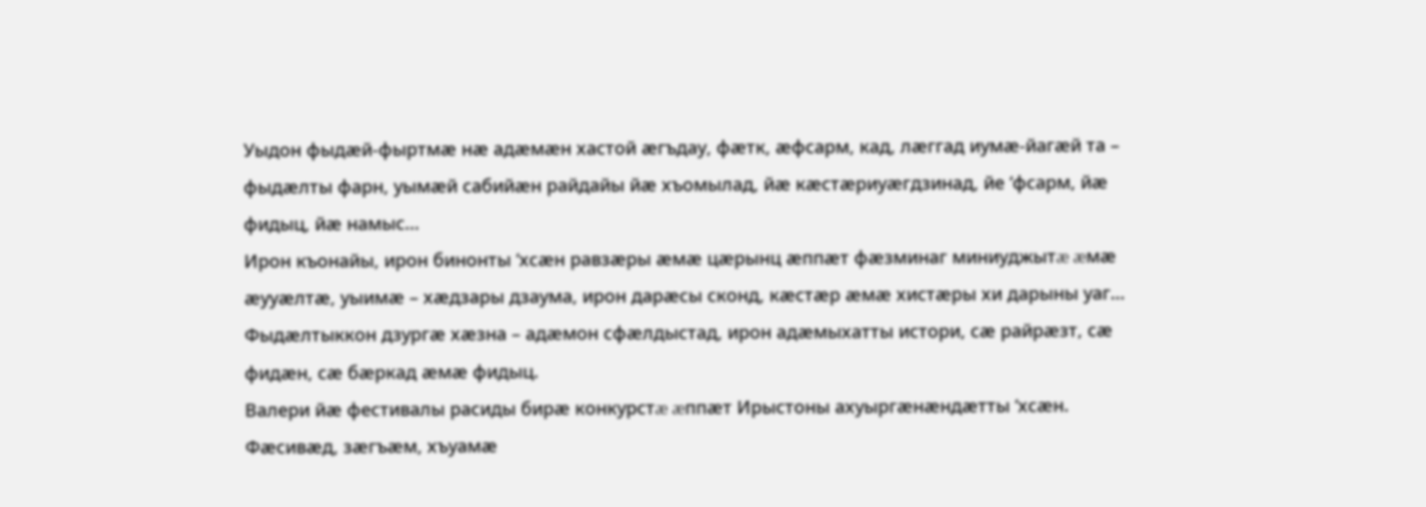Уыдон фыдæй-фыртмæ нæ адæмæн хастой æгъдау, фæтк, æфсарм, кад, лæггад иумæ-йагæй та – фыдæлты фарн, уымæй сабийæн райдайы йæ хъомылад, йæ кæстæриуæгдзинад, йе ‘фсарм, йæ фидыц, йæ намыс…
Ирон къонайы, ирон бинонты ‘хсæн равзæры æмæ цæрынц æппæт фæзминаг миниуджытæ æмæ æууæлтæ, уыимæ – хæдзары дзаума, ирон дарæсы сконд, кæстæр æмæ хистæры хи дарыны уаг… Фыдæлтыккон дзургæ хæзна – адæмон сфæлдыстад, ирон адæмыхатты истори, сæ райрæзт, сæ фидæн, сæ бæркад æмæ фидыц.
Валери йæ фестивалы расиды бирæ конкурстæ æппæт Ирыстоны ахуыргæнæндæтты ‘хсæн. Фæсивæд, зæгъæм, хъуамæ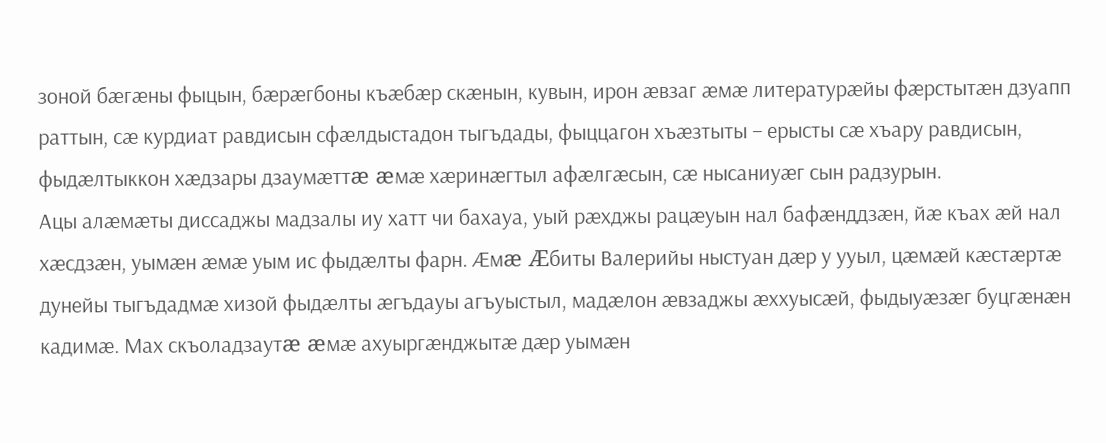зоной бæгæны фыцын, бæрæгбоны къæбæр скæнын, кувын, ирон æвзаг æмæ литературæйы фæрстытæн дзуапп раттын, сæ курдиат равдисын сфæлдыстадон тыгъдады, фыццагон хъæзтыты – ерысты сæ хъару равдисын, фыдæлтыккон хæдзары дзаумæттæ æмæ хæринæгтыл афæлгæсын, сæ нысаниуæг сын радзурын.
Ацы алæмæты диссаджы мадзалы иу хатт чи бахауа, уый рæхджы рацæуын нал бафæнддзæн, йæ къах æй нал хæсдзæн, уымæн æмæ уым ис фыдæлты фарн. Æмæ Æбиты Валерийы ныстуан дæр у ууыл, цæмæй кæстæртæ дунейы тыгъдадмæ хизой фыдæлты æгъдауы агъуыстыл, мадæлон æвзаджы æххуысæй, фыдыуæзæг буцгæнæн кадимæ. Мах скъоладзаутæ æмæ ахуыргæнджытæ дæр уымæн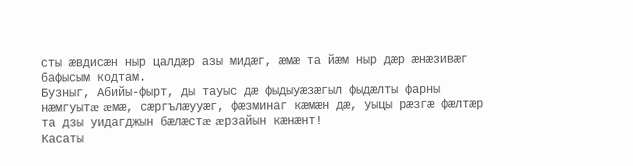сты æвдисæн ныр цалдæр азы мидæг, æмæ та йæм ныр дæр æнæзивæг бафысым кодтам.
Бузныг, Абийы-фырт, ды тауыс дæ фыдыуæзæгыл фыдæлты фарны нæмгуытæ æмæ, сæргълæууæг, фæзминаг кæмæн дæ, уыцы рæзгæ фæлтæр та дзы уидагджын бæлæстæ æрзайын кæнæнт!
Касаты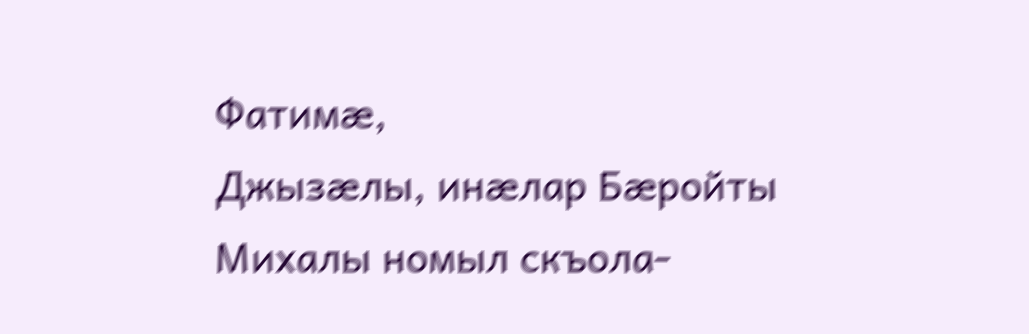Фатимæ,
Джызæлы, инæлар Бæройты Михалы номыл скъола-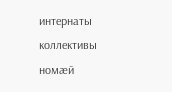интернаты коллективы номæй